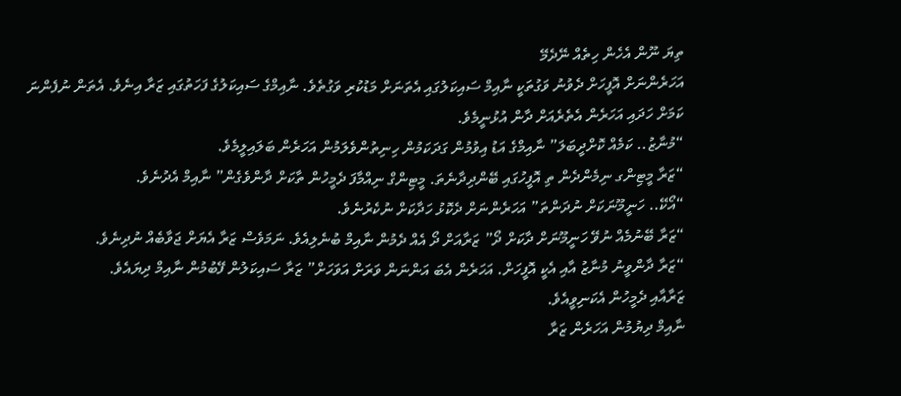ތިޔަ ނޫން އެހެން ހިތެއް ނޭދެމޭ
އަހަރެންނަށް އޮފީހަށް ދެވުނު ވަގުތަކީ ނާއިމް ސައިކަލުގައި އެތަނަށް މަޑުކުރި ވަގުތެވެ. ނާއިމްގެ ސައިކަލުގެ ފަހަތުގައި ޒަރާ އިނެވެ. އެތަން ނުފެންނަ ކަމަށް ހަދައި އަހަރެން އެތެރެއަށް ދާން އުޅުނީމެވެ.
“މުނާޒު.. ކަމެއް ކޮށްދީބަލަ” ނާއިމްގެ އަޑު އިވުމުން ގަދަކަމުން ހިނިތުންވެލަމުން އަހަރެން ބަލައިލީމެވެ.
“ޒަރާ މީޓިންގ ނިމެންދެން ތި އޮފީހުގައި ބޭންދިދާނެތަ. މީޓިންގް ނިއްމާފަ ދެމީހުން ތާކަށް ދާންވެގެން” ނާއިމް އެދުނެވެ.
“އޯކޭ.. ހަނީމޫނަކަށް ނުދަންތަ” އަހަރެންނަށް ދެކޮޅު ހަދާކަށް ނުކެރުނެވެ.
“ޒަރާ ބޭނުމެއް ނުވޭ ހަނީމޫނަށް ދާކަށް ދޯ” ޒަރާއަށް ދޯ އެއް ދެމުން ނާއިމް ބުނެލިއެވެ. ނަމަވެސް ޒަރާ އެޔަށް ޖަވާބެއް ނުދިނެވެ.
“ޒަރާ ދާންވީނު މުނާޒު އާއި އެކީ އޮފީހަށް. އަހަރެން އެބަ އަންނަން ވަރަށް އަވަހަށް” ޒަރާ ސައިކަލުން ފޭބުމުން ނާއިމް ދިޔައެވެ.
ޒަރާއާއި ދެމީހުން އެކަނިވީއެވެ.
ނާއިމް ދިޔުމުން އަހަރެން ޒަރާ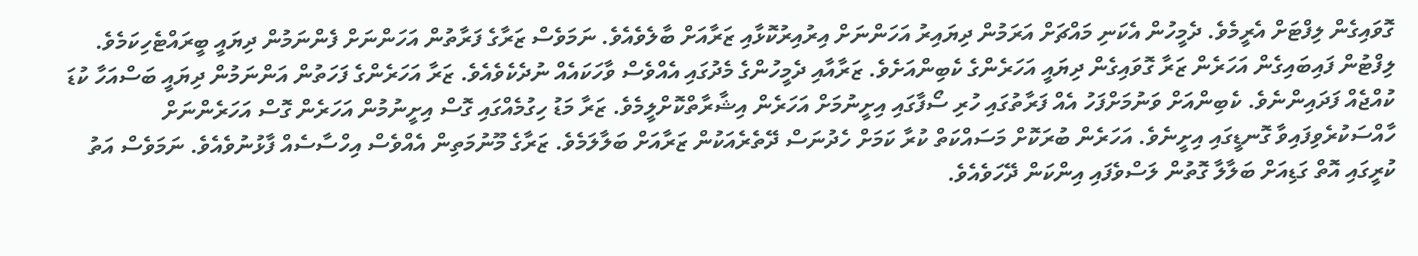ގޮވައިގެން ލިފްޓަށް އެރީމެވެ. ދެމީހުން އެކަނި މައްޗަށް އަރަމުން ދިޔައިރު އަހަންނަށް އިރުއިރުކޮޅާއި ޒަރާއަށް ބާލެވެއެވެ. ނަމަވެސް ޒަރާގެ ފަރާތުން އަހަންނަށް ފެންނަމުން ދިޔައީ ބީރައްޓެހިކަމެވެ. ލިފްޓުން ފައިބައިގެން އަހަރެން ޒަރާ ގޮވައިގެން ދިޔައީ އަހަރެންގެ ކެބިންއަށެވެ. ޒަރާއާއި ދެމީހުންގެ މެދުގައި އެއްވެސް ވާހަކައެއް ނުދެކެވެއެވެ. ޒަރާ އަހަރެންގެ ފަހަތުން އަންނަމުން ދިޔައީ ބަސްއަހާ ކުޑަ ކުއްޖެއް ފަދައިންނެވެ. ކެބިންއަށް ވަނުމަށްފަހު އެއް ފަރާތުގައި ހުރި ސޯފާގައި އިށީނުމަށް އަހަރެން އިޝާރާތްކޮށްލީމެވެ. ޒަރާ މަޑު ހިގުމެއްގައި ގޮސް އިށީނުމުން އަހަރެން ގޮސް އަހަރެންނަށް ހާއްސަކުރެވިފައިވާ ގޮނޑީގައި އިށީނެވެ. އަހަރެން ބުރަކޮށް މަސައްކަތް ކުރާ ކަމަށް ހެދުނަސް ދޭތެރެއަކުން ޒަރާއަށް ބަލާލަމެވެ. ޒަރާގެ މޫނުމަތިން އެއްވެސް އިހްސާސެއް ފާޅުނުވެއެވެ. ނަމަވެސް އަތު ކުރީގައި އޮތް ގަޑިއަށް ބަލާލާ ގޮތުން ލަސްވެފައި އިންކަން ދޭހަވެއެވެ.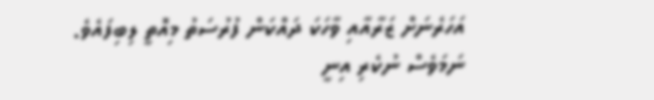އަހަރެނަށް ޒަރާއާއި ވާހަކަ ދައްކަން ފުރުސަތު މިއޮތީ ލިބިފައެވެ. ނަމަވެސް ނުކެރި އިނީ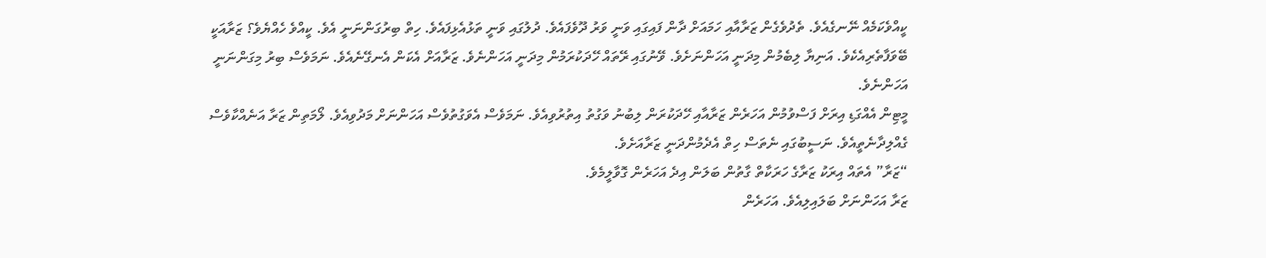ކީއްވެކަމެއް ނޭނގެއެވެ. ތެދުވެގެން ޒަރާއާއި ހަމައަށް ދާން ފައިގައި ވަނީ ވަރު ދޫވެފައެވެ. ދުލުގައި ވަނީ ތަޅުއެޅިފައެވެ. ހިތް ބިރުގަންނަނީ އެވެ. ކީއްވެ ހެއްޔެވެ؟ ޒަރާއަކީ ބޭވަފާތެރިއެކެވެ. އަނިޔާ ލިބެމުން މިދަނީ އަހަންނަށެވެ. ވޭނުގައި ރޭތައް ހޭދަކުރަމުން މިދަނީ އަހަންނެވެ. ޒަރާއަށް އެކަން އެނގޭނެއެވެ. ނަމަވެސް ބިރު މިގަންނަނީ އަހަންނެވެ.
މީޓިން އެއްގަޑި އިރަށް ފަސްވުމުން އަހަރެން ޒަރާއާއި ހޭދަކުރަން ލިބުނު ވަގުތު އިތުރުވިއެވެ. ނަމަވެސް އެވަގުތުވެސް އަހަންނަށް މަދުވިއެވެ. ލޯމަތިން ޒަރާ އަނެއްކާވެސް ގެއްލިދާނެތީއެވެ. ނަސީބުގައި ނެތަސް ހިތް އެދެމުންދަނީ ޒަރާއަށެވެ.
“ޒަރާ” އެތައް އިރަކު ޒަރާގެ ހަރަކާތް ގާތުން ބަލަން އިދެ އަހަރެން ގޮވާލީމެވެ.
ޒަރާ އަހަންނަށް ބަލައިލިއެވެ. އަހަރެން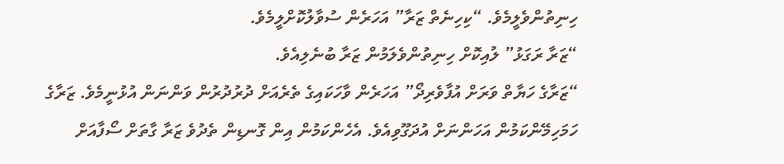ހިނިތުންވެލީމެވެ. “ކިހިނެތް ޒަރާ” އަހަރެން ސުވާލުކޮށްލީމެވެ.
“ޒަރާ ރަގަޅު” ލުއިކޮށް ހިނިތުންވެލަމުން ޒަރާ ބުނެލިއެވެ.
“ޒަރާގެ ހަޔާތް ވަރަށް އުފާވެރިދޯ” އަހަރެން ވާހަކައިގެ ތެރެއަށް ދުރުދުރުން ވަންނަން އުޅުނީމެވެ. ޒަރާގެ ހަމަހިމޭންކަމުން އަހަންނަށް އުދަގޫވިއެވެ. އެހެންކަމުން އިން ގޮނޑިން ތެދުވެ ޒަރާ ގާތަށް ސޯފާއަށް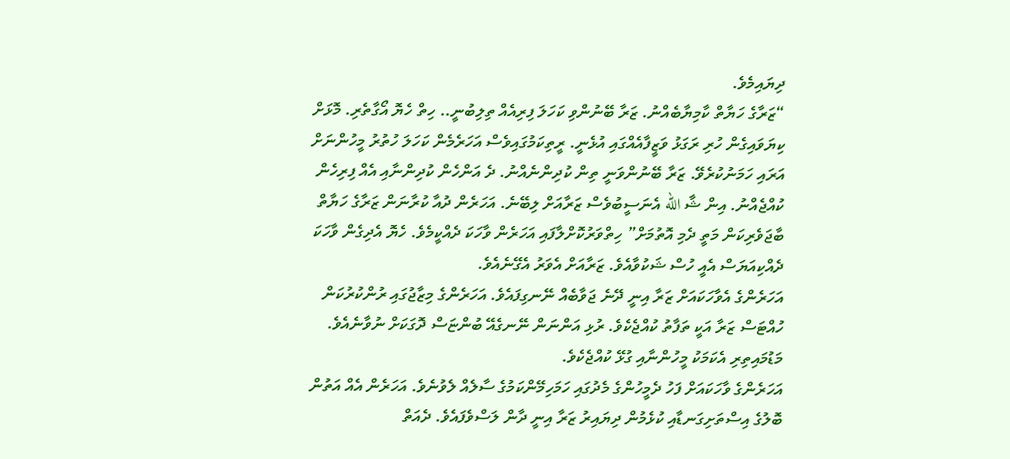ދިޔައިމެވެ.
“ޒަރާގެ ހަޔާތް ކާމިޔާބެއްނު. ޒަރާ ބޭނުންވި ކަހަލަ ފިރިއެއް ތިލިބުނީ.. ހިތް ހެޔޮ އޯގާތެރި. މޮޅަށް ކިޔަވައިގެން ހުރި ރަގަޅު ވަޒީފާއެއްގައި އުޅެނީ. ރީތިކަމުގައިވެސް އަހަރެމެން ކަހަލަ ހުތުރު މީހުންނަށް އަރައި ހަމަނުކުރެވޭ. ޒަރާ ބޭނުންވަނީ ތިން ކުދިންނެއްނު. ދެ އަންހެން ކުދިންނާއި އެއް ފިރިހެން ކުއްޖެއްނު. އިން ޝާ الله އެނަސީބުވެސް ޒަރާއަށް ލިބޭނެ. އަހަރެން ދުއާ ކުރާނަން ޒަރާގެ ހަޔާތް ބާޖަވެރިކަން މަތީ ދެމި އޮތުމަށް” ހިތްވަރުކޮށްލާފައި އަހަރެން ވާހަކަ ދެއްކީމެވެ. ހެޔޮ އެދިގެން ވާހަކަ ދެއްކިއަޔަސް އެއީ ހުސް ޝަކުވާއެވެ. ޒަރާއަށް އެވަރު އެގޭނެއެވެ.
އަހަރެންގެ އެވާހަކައަށް ޒަރާ އިނީ ދޭނެ ޖަވާބެއް ނޭނގިފައެވެ. އަހަރެންގެ މިޒާޖުގައި ރުންކުރުކަން ހުއްޓަސް ޒަރާ އަކީ ތަފާތު ކުއްޖެކެވެ. ރުޅި އަންނަން ނޭނގެއޭ ބުންޏަސް ދޮގަކަށް ނުވާނެއެވެ. މަޑުމައިތިރި އެކަމަކު މީހުންނާއި ގުޅޭ ކުއްޖެކެވެ.
އަހަރެންގެ ވާހަކައަށް ފަހު ދެމީހުންގެ މެދުގައި ހަމަހިމޭންކަމުގެ ސާލެއް ލެވުނެވެ. އަހަރެން އެއް އަތުން ބޮލުގެ އިސްތަށިގަނޑާއި ކުޅެމުން ދިޔައިރު ޒަރާ އިނީ ދާން ލަސްވެފައެވެ. ދެއަތް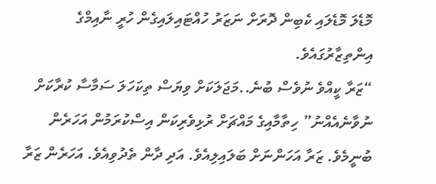މޮޑެލަ މޮޑެލައި ކެބިން ދޮރަށް ނަޒަރު ހުއްޓައިލައިގެން ހުރީ ނާއިމްގެ އިންތިޒާރުގައެވެ.
“ޒަރާ ކީއްވެ ނުވެސް ބުނެ..މަޖަލަކަށް ވިޔަސް ތިކަހަލަ ސަމާސާ ކުރާކަށް ނުވާނެއެއްނު” ހިތާމާއިގެ މައްޗަށް ރުޅިވެރިކަން އިސްކުރަމުން އަހަރެން ބުނީމެވެ. ޒަރާ އަހަންނަށް ބަލައިލިއެވެ. އަދި ދާން ތެދުވިއެވެ. އަހަރެން ޒަރާ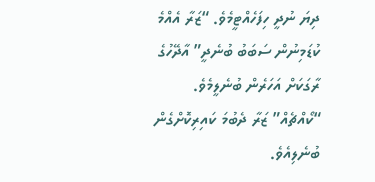ދިޔަ ނުދީ ހިފަހެއްޓީމެވެ. “ޒަރާ އެއްމެ ކުޑަމިނުން ސަބަބު ބުނެދީ” އާދޭހުގެ ރާގަކަށް އަހަރެން ބުނެލީމެވެ.
“ކޯއްޗެއް” ޒަރާ ދެބުމަ ކައިރިކޮށްގެން ބުނެލިއެވެ.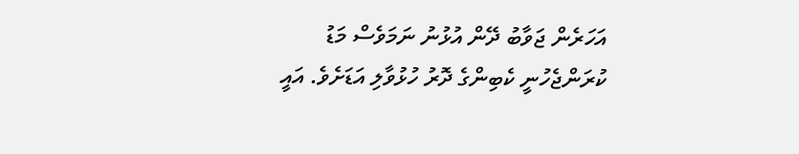އަހަރެން ޖަވާބު ދޭން އުޅުނު ނަމަވެސް މަޑު ކުރަންޖެހުނީ ކެބިންގެ ދޮރު ހުޅުވާލި އަޑަށެވެ. އައީ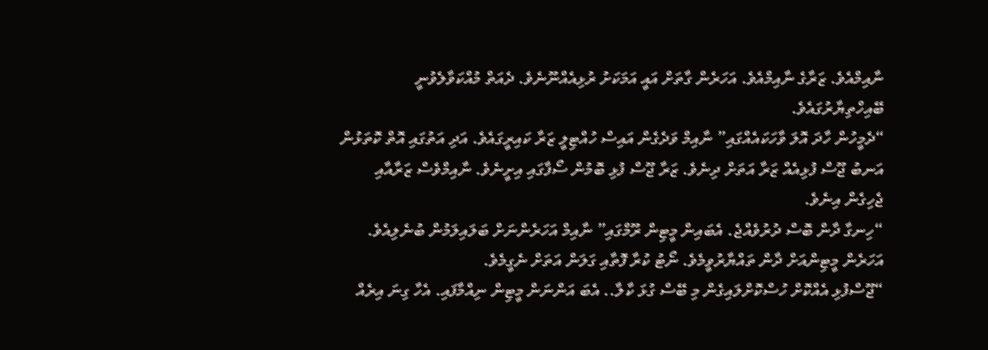ނާއިމްއެވެ. ޒަރާގެ ނާއިމްއެވެ. އަހަރެން ގާތަށް އައީ އަމަކަށު ރުޅިއެއްނޫނެވެ. ދެއަތް މުއްކަވާލެވުނީ ބޭއިހްތިޔާރުގައެވެ.
“ދެމީހުން ހާދަ އޮލަ ވާހަކައެއްގައި” ނާއިމް ވަދެގެން އައިސް ހުއްޓިލީ ޒަރާ ކައިރީގައެވެ. އަދި އަތުގައި އޮތް ކޮތަޅުން އަނބު ޖޫސް ފުޅިއެއް ޒަރާ އަތަށް ދިނެވެ. ޒަރާ ޖޫސް ފުޅި ބޮމުން ސޯފާގައި އިށީނެވެ. ނާއިމްވެސް ޒަރާއާއި ޖެހިގެން އިނެވެ.
“ހިނގާ ދާން ބޮސް ދުރުވެއްޖެ. އެބައިން މީޓިން ރޫމްގައި” ނާއިމް އަހަރެންނަށް ބަލައިލަމުން ބުނެލިއެވެ. އަހަރެން މީޓިންއަށް ދާން ތައްޔާރުވީމެވެ. ނޯޓު ކުރާ ފޮތާއި ގަލަން އަތަށް ނެގީމެވެ.
“ޖޫސްފުޅި އެއްކޮށް ހުސްކޮށްލައިގެން މި ބޭސް ގުޅަ ކާލާ.. އެބަ އަންނަން މީޓިން ނިއްމާފައި. އެހާ ގިނަ އިރެއް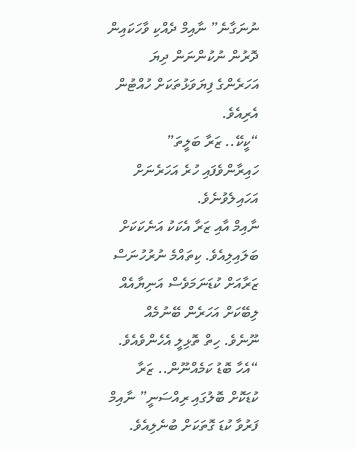ނުނަގާނެ” ނާއިމް ދެއްކި ވާހަކައިން ދޮރުން ނުކުންނަން ދިޔަ އަހަރެންގެ ފިޔަވަޅުތަކަށް ހުއްޓުން އެރިއެވެ.
“ކީކޭ.. ޒަރާ ބަލީތަ” ހައިރާންވެފައި ހުރެ އަހަރެނަށް އަހައިލެވުނެވެ.
ނާއިމް އާއި ޒަރާ އެކަކު އަނެކަކަށް ބަލައިލިއެވެ. ކިތައްމެ ނުރުހުނަސް ޒަރާއަށް ކުޑަނަމަވެސް އަނިޔާއެއް ލިބޭކަށް އަހަރެން ބޭނުމެއް ނޫނެވެ. ހިތް ތޮޅިލީ އެހެންވެއެވެ.
“އެހާ ބޮޑު ކަމެއްނޫން.. ޒަރާ ކުޑަކޮށް ބޮލުގައި ރިއްސަނީ” ނާއިމް ފަރުވާ ކުޑަ ގޮތަކަށް ބުނެލިއެވެ.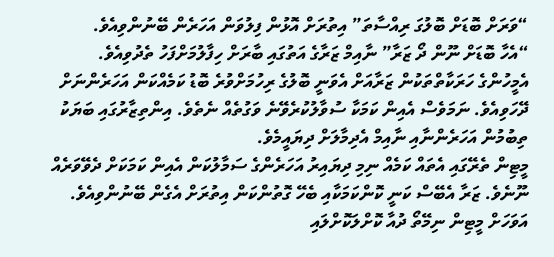“ވަރަށް ބޮޑަށް ބޮލުގަ ރިއްސާތަ” އިތުރަށް އޮޅުން ފިލުވަން އަހަރެން ބޭނުންވިއެވެ.
“އެހާ ބޮޑަށް ނޫން ދޯ ޒަރާ” ނާއިމް ޒަރާގެ އަތުގައި ބާރަށް ހިފާލުމަށްފަހު ތެދުވިއެވެ. އެމީހުންގެ ހަރަކާތްތަކުން ޒަރާއަށް އެވަނީ ބޮލުގެ ރިހުމަށްވުރެ ބޮޑު ކަމެއްކަން އަހަރެންނަށް ދޭހަވިއެވެ. ނަމަވެސް އެއިން ކަމަކާ ސުވާލުކުރެވޭނެ ވަގުތެއް ނެތެވެ. އިންތިޒާރުގައި ބަޔަކު ތިބުމުން އަހަރެންނާއި ނާއިމް އެދިމާލަށް ދިޔައީމެވެ.
މީޓިން ތެރޭގައި އެތައް ކަމެއް ނިމި ދިޔައިރު އަހަރެންގެ ސަމާލުކަން އެއިން ކަމަކަށް ދެވޭވަރެއް ނޫނެވެ. ޒަރާ އެބޭސް ކަނީ ކޮންކަމަކާއި ބެހޭ ގޮތުންކަން އިތުރަށް އެގެން ބޭނުންވިއެވެ. އަވަހަށް މީޓިން ނިމޭތޯ ދުއާ ކޮށްލަކޮށްލައި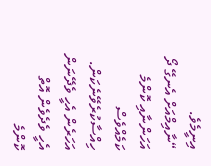އިނީމެވެ.
“ނާއިމްއަށް އެނގޭ ދޯ އަހަންނާއި ކޮންމެ ކަމެއްވެސް ހިއްސާކުރެވޭނެކަން. އަހަރެން އެހީ ވެދޭނަން އެހީ ވެދެވެން އޮތް ކޮންމެ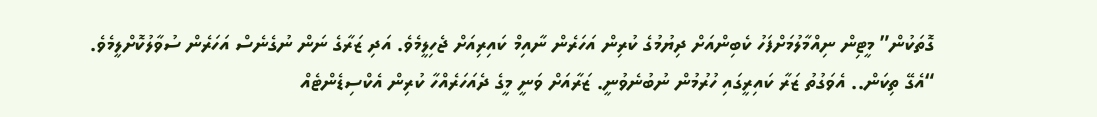ގޮތަކުން” މީޓިން ނިއްމާލުމަށްފަހު ކެބިންއަށް ދިޔުމުގެ ކުރިން އަހަރެން ނާއިމް ކައިރިއަށް ޖެހިލީމެވެ. އަދި ޒަރާގެ ނަން ނުގެނެސް އަހަރެން ސުވާލުކޮށްލީމެވެ.
“އެގޭ ތިކަން.. އެވަގުތު ޒަރާ ކައިރީގައި ހުރުމުން ނުބުނެވުނީ. ޒަރާއަށް ވަނީ މީގެ ދެއަހަރެއްހާ ކުރިން އެކްސިޑެންޓެއް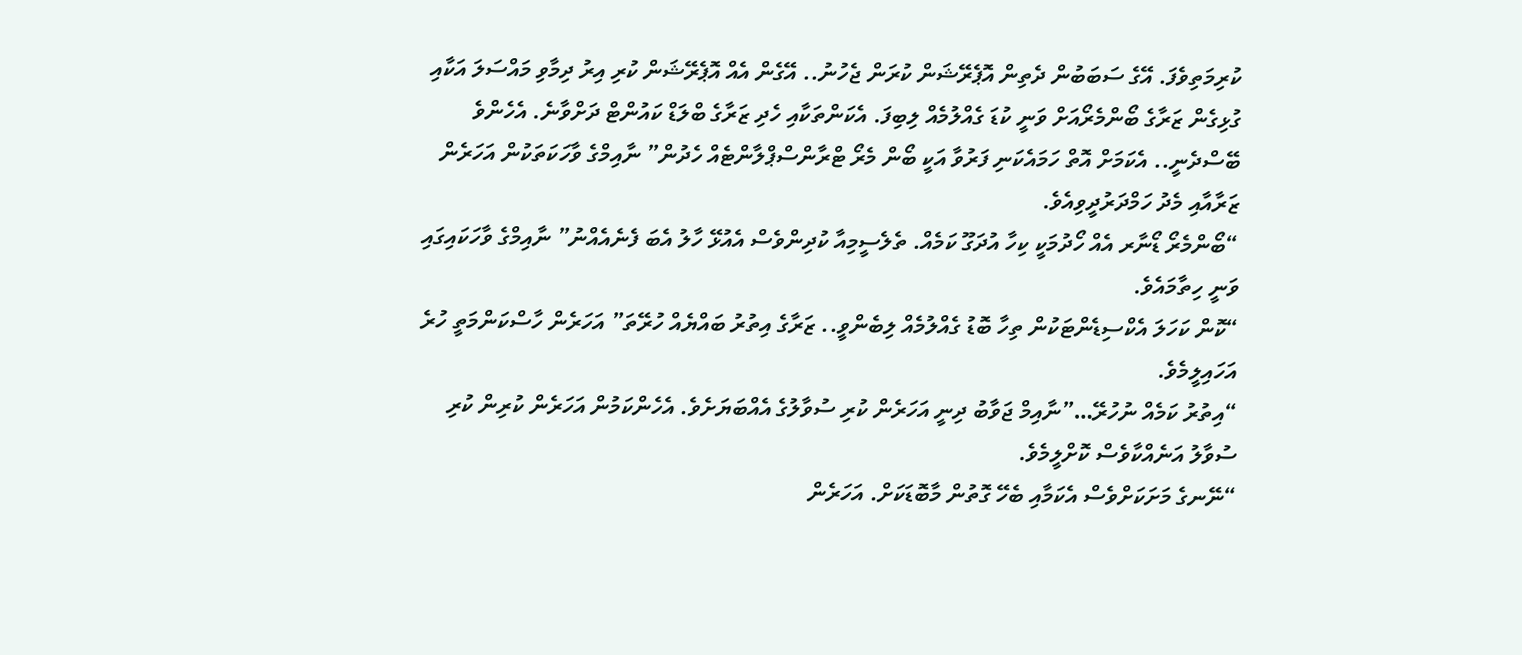ކުރިމަތިވެފަ. އޭގެ ސަބަބުން ދެތިން އޮޕެރޭޝަން ކުރަން ޖެހުނު.. އޭގެން އެއް އޮޕެރޭޝަން ކުރި އިރު ދިމާވި މައްސަލަ އަކާއި ގުޅިގެން ޒަރާގެ ބޯންމެރޯއަށް ވަނީ ކުޑަ ގެއްލުމެއް ލިބިފަ. އެކަންތަކާއި ހެދި ޒަރާގެ ބްލަޑް ކައުންޓް ދަށްވާނެ. އެހެންވެ ބޭސްދެނީ.. އެކަމަށް އޮތް ހަމައެކަނި ފަރުވާ އަކީ ބޯން މެރޯ ޓްރާންސްޕްލާންޓެއް ހެދުން” ނާއިމްގެ ވާހަކަތަކުން އަހަރެން ޒަރާއާއި މެދު ހަމްދަރުދީވިއެވެ.
“ބޯންމެރޯ ޑޯނާރ އެއް ހޯދުމަކީ ކިހާ އުދަގޫ ކަމެއް. ތެލެސީމިއާ ކުދިންވެސް އެއުޅޭ ހާލު އެބަ ފެނެއެއްނު” ނާއިމްގެ ވާހަކައިގައި ވަނީ ހިތާމައެވެ.
“ކޮން ކަހަލަ އެކްސިޑެންޓަކުން ތިހާ ބޮޑު ގެއްލުމެއް ލިބެންވީ.. ޒަރާގެ އިތުރު ބައްޔެއް ހުރޭތަ” އަހަރެން ހާސްކަންމަތީ ހުރެ އަހައިލީމެވެ.
“އިތުރު ކަމެއް ނުހުރޭ…”ނާއިމް ޖަވާބު ދިނީ އަހަރެން ކުރި ސުވާލުގެ އެއްބަޔަށެވެ. އެހެންކަމުން އަހަރެން ކުރިން ކުރި ސުވާލު އަނެއްކާވެސް ކޮށްލީމެވެ.
“ނޭނގެ މަށަކަށްވެސް އެކަމާއި ބެހޭ ގޮތުން މާބޮޑަކަށް. އަހަރެން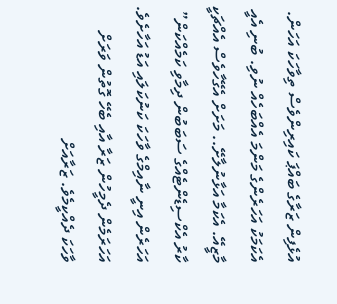އުޅެފިން ޒަރާގެ ބައްޕަ ކައިރިންވެސް ތިވާހަކަ އަހަން. އެކަމަކު އަހަރެންގެ މަންމަ އެއްބަހެއް ނުވި. ބުނި އެއީ މާޒީއޭ. އެކަމާ އަޅާނުލާށޭ.. މަށަށް އެގޭހާވެސް އެއްޗަކީ ކާރު އެކްސިޑެންޓެއްގެ ސަބަބުން ދިމާވި ކަމެއްކަން” އަހަރެން އިނީ ނާއިމްގެ ވާހަކަ ކަނުކަލައި އަޑު އަހާށެވެ.
އަހަރަމެން ދެމީހުން ޒަރާ އާއި ބެހޭ ގޮތުން ވަރަށް ވާހަކަ ދެއްކީމެވެ. ޒަރާއަށް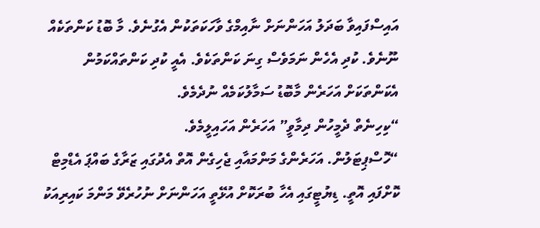އައިސްފައިވާ ބަދަލު އަހަންނަށް ނާއިމްގެ ވާހަކަތަކުން އެގުނެވެ. މާ ބޮޑު ކަންތަކެއް ނޫނެވެ. ކުދި އެހެން ނަމަވެސް ގިނަ ކަންތަކެވެ. އެއީ ކުދި ކަންތައްކަމުން އެކަންތަކަށް އަހަރެން މާބޮޑު ސަމާލުކަމެއް ނުދެމެވެ.
“ކިހިނެތް ދެމީހުން ދިމާވީ” އަހަރެން އަހައިލީމެވެ.
“ހޮސްޕިޓަލުން. އަހަރެންގެ މަންމައާއި ޖެހިގެން އޮތް އެދުގައި ޒަރާގެ ބައްޕަ އެޑްމިޓް ކޮށްފައި އޮތީ. ޑިޔުޓީގައި އެހާ ބުރަކޮށް އުޅޭތީ އަހަންނަށް ނުހުރެވޭ މަންމަ ކައިރިއަކު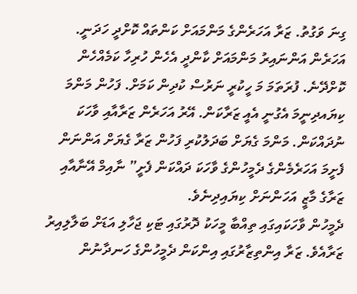ގިނަ ވަގުތު. ޒަރާ އަހަރެންގެ މަންމައަށް ކަންތައް ކޮށްދީ ހަދަނީ. އަހަރެން އަންނައިރު މަންމައަށް ކާންދީ އެހެން ހުރިހާ ކަމެއްހެން ކޮށްދޭނެ. ފުރަތަމަ މަ ހީކުރީ ނަރުސް ކުދިން ކަމަށް. ފަހުން މަންމަ ކިޔައދިނީމަ އެގުނީ އެއީ ޒަރާކަން. އޭރު އަހަރެން ޒަރާއާއި ވާހަކަ ނުދައްކަން. މަންމަ ގެޔަށް ބަދަލުކުރި ފަހުން ޒަރާ ގެޔަށް އަންނަން ފެށީމަ އަހަރެމެންގެ ދެމީހުންގެ ވާހަކަ ދައްކަން ފެށީ” ނާއިމް އޭނާއާއި ޒަރާގެ މާޒީ އަހަންނަށް ކިޔައިދިނެވެ.
ދެމީހުން ވާހަކައިގައި ތިއްބާ މީހަކު ދޮރުގައި ޓަކި ޖަހާލި އަޑަށް ބަލާލިއިރު ޒަރާއެވެ. ޒަރާ އިންތިޒާރުގައި އިންކަން ދެމީހުންގެ ހަނދާނުން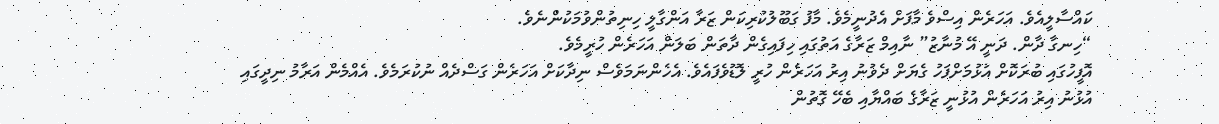ކައްސާލީއެވެ. އަހަރެން އިސްވެ މާފަށް އެދުނީމެވެ. މާފު ގަބޫލުކުރިކަން ޒަރާ އަންގާލީ ހިނިތުންވުމަކުންނެވެ.
“ހިނގާ ދާން. ދަނީ އޭ މުނާޒު” ނާއިމް ޒަރާގެ އަތުގައި ހިފައިގެން ދާތަން ބަލަން އަހަރެން ހުރީމެވެ.
އޮފީހުގައި ބުރަކޮށް އުޅުމަށްފަހު ގެޔަށް ދެވުނު އިރު އަހަރެން ހުރީ ލޮޑުވެފައެވެ. އެހެންނަމަވެސް ނިދާކަށް އަހަރެން ގަސްދެއް ނުކުރަމެވެ. އެއްމެން އަރާމު ނިދީގައި އުޅުނު އިރު އަހަރެން އުޅުނީ ޒަރާގެ ބައްޔާއި ބެހޭ ގޮތުން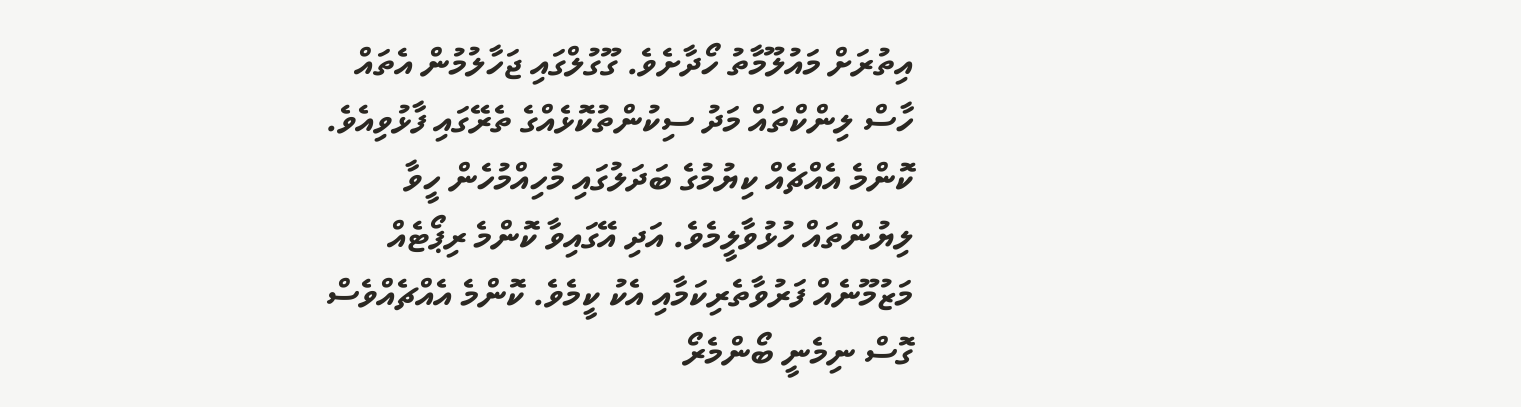އިތުރަށް މައުލޫމާތު ހޯދާށެވެ. ގޫގުލްގައި ޖަހާލުމުން އެތައް ހާސް ލިންކްތައް މަދު ސިކުންތުކޮޅެއްގެ ތެރޭގައި ފާޅުވިއެވެ. ކޮންމެ އެއްޗެއް ކިޔުމުގެ ބަދަލުގައި މުހިއްމުހެން ހީވާ ލިޔުންތައް ހުޅުވާލީމެވެ. އަދި އޭގައިވާ ކޮންމެ ރިޕޯޓެއް މަޒުމޫނެއް ފަރުވާތެރިކަމާއި އެކު ކީމެވެ. ކޮންމެ އެއްޗެއްވެސް ގޮސް ނިމެނީ ބޯންމެރޯ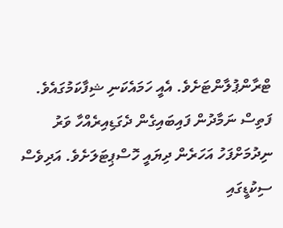ޓްރާންޕުލާންޓަށެވެ. އެއީ ހަމައެކަނި ޝިފާކަމުގައެވެ.
ފަތިސް ނަމާދުން ފައިބައިގެން ދެގަޑިއިރެއްހާ ވަރު ނިދުމަށްފަހު އަހަރެން ދިޔައީ ހޮސްޕިޓަލަށެވެ. އަދިވެސް ސިކުޑީގައި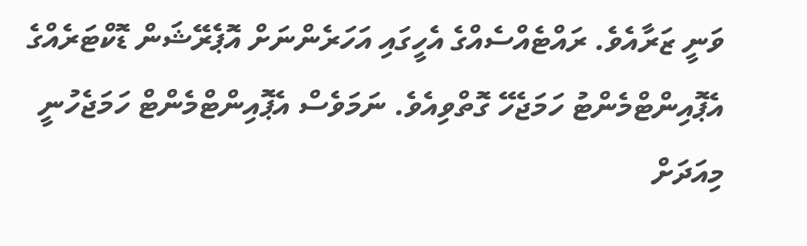ވަނީ ޒަރާއެވެ. ރައްޓެއްސެއްގެ އެހީގައި އަހަރެންނަށް އޮޕެރޭޝަން ޑޮކްޓަރެއްގެ އެޕޮއިންޓްމެންޓު ހަމަޖެހޭ ގޮތްވިއެވެ. ނަމަވެސް އެޕޮއިންޓްމެންޓް ހަމަޖެހުނީ މިއަދަށް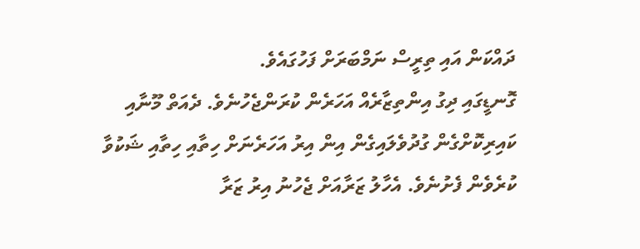ދައްކަން އައި ތިރީސް ނަމްބަރަށް ފަހުގައެވެ.
ގޮނޑީގައި ދިގު އިންތިޒާރެއް އަހަރެން ކުރަންޖެހުނެވެ. ދެއަތް މޫނާއި ކައިރިކޮށްގެން ގުދުވެލައިގެން އިން އިރު އަހަރެނަށް ހިތާއި ހިތާއި ޝަކުވާ ކުރެވެން ފެށުނެވެ. އެހާލު ޒަރާއަށް ޖެހުނު އިރު ޒަރާ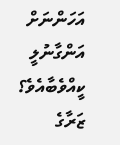އަހަންނަށް އަންގާނުލީ ކީއްވެބާއެވެ؟ ޒަރާގެ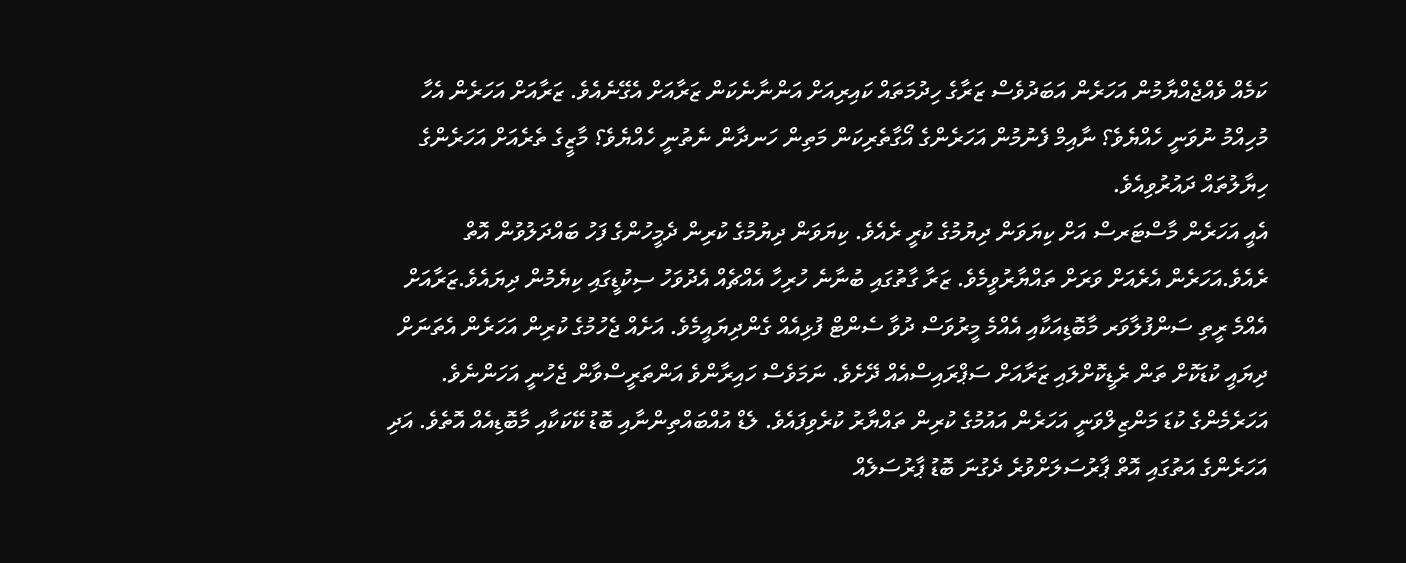ކަމެއް ވެއްޖެއްޔާމުން އަހަރެން އަބަދުވެސް ޒަރާގެ ހިދުމަތައް ކައިރިއަށް އަންނާނެކަން ޒަރާއަށް އެގޭނެއެވެ. ޒަރާއަށް އަހަރެން އެހާ މުހިއްމު ނުވަނީ ހެއްޔެވެ؟ ނާއިމް ފެނުމުން އަހަރެންގެ އޯގާތެރިކަން މަތިން ހަނދާން ނެތުނީ ހެއްޔެވެ؟ މާޒީގެ ތެރެއަށް އަހަރެންގެ ހިޔާލުތައް ދައުރުވިއެވެ.
އެއީ އަހަރެން މާސްޓަރސް އަށް ކިޔަވަން ދިޔުމުގެ ކުރީ ރެއެވެ. ކިޔަވަން ދިޔުމުގެ ކުރިން ދެމީހުންގެ ފަހު ބައްދަލުވުން އޮތް ރެއެވެ.އަހަރެން އެރެއަށް ވަރަށް ތައްޔާރުވީމެވެ. ޒަރާ ގާތުގައި ބުނާނެ ހުރިހާ އެއްޗެއް އެދުވަހު ސިކުޑީގައި ކިޔެމުން ދިޔައެވެ.ޒަރާއަށް އެއްމެ ރީތި ސަންފުލާވަރ މާބޮޑިއަކާއި އެއްމެ މީރުވަސް ދުވާ ސެންޓް ފުޅިއެއް ގެންދިޔައީމެވެ. އަށެއް ޖެހުމުގެ ކުރިން އަހަރެން އެތަނަށް ދިޔައީ ކުޑަކޮށް ތަން ރެޑީކޮށްލައި ޒަރާއަށް ސަޕްރައިސްއެއް ދޭށެވެ. ނަމަވެސް ހައިރާންވެ އަންތަރީސްވާން ޖެހުނީ އަހަންނެވެ. އަހަރެމެންގެ ކުޑަ މަންޒިލްވަނީ އަހަރެން އައުމުގެ ކުރިން ތައްޔާރު ކުރެވިފައެވެ. ލެޑް އުއްބައްތިންނާއި ބޮޑު ކޭކަކާއި މާބޮޑިއެއް އޮތެވެ. އަދި އަހަރެންގެ އަތުގައި އޮތް ޕާރުސަލަށްވުރެ ދެގުނަ ބޮޑު ޕާރުސަލެއް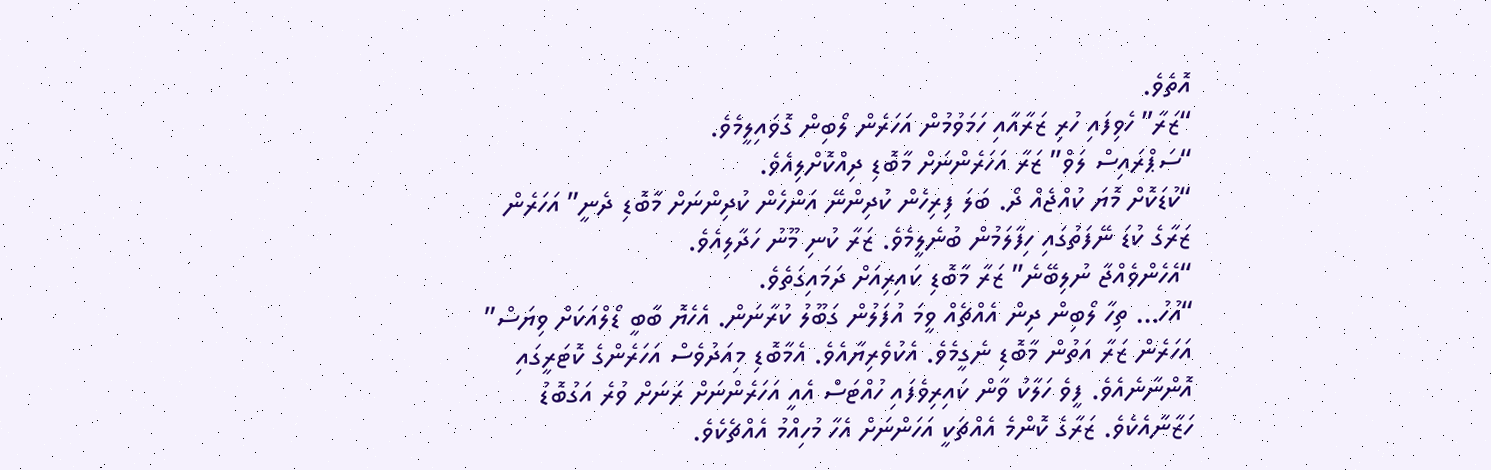އޮތެވެ.
“ޒަރާ” ހެވިފައި ހުރި ޒަރާއާއި ހަމަވުމުން އަހަރެން ލޯބިން ގޮވައިލީމެވެ.
“ސަޕްރައިސް ލަވް” ޒަރާ އަހަރެންނަށް މާބޮޑި ދިއްކޮށްލިއެވެ.
“ކުޑަކޮށް މޮޔަ ކުއްޖެއް ދޯ. ބަލަ ފިރިހެން ކުދިންނޭ އަންހެން ކުދިންނަށް މާބޮޑި ދެނީ” އަހަރެން ޒަރާގެ ކުޑަ ނޭފަތުގައި ހިފާލަމުން ބުނެލީމެވެ. ޒަރާ ކުނި މޫނު ހަދާލިއެވެ.
“އެހެންވެއްޖާ ނުލިބޭނެ” ޒަރާ މާބޮޑި ކައިރިއަށް ދަމައިގަތެވެ.
“އުހު… ތިހާ ލޯބިން ދިން އެއްޗެއް ވީމަ އުފަލުން ގަބޫލު ކުރާނަން. އެހެޔޮ ބާބީ ޑޯލްއަކަށް ވިޔަސް” އަހަރެން ޒަރާ އަތުން މާބޮޑި ނެގީމެވެ. އެކުވެރިޔާއެވެ. އެމާބޮޑި މިއަދުވެސް އަހަރެންގެ ކޮޓަރީގައި އޮންނާނެއެވެ. ފީވެ ހަލާކު ވާން ކައިރިވެފައި ހުއްޓަސް އެއީ އަހަރެންނަށް ރަނަށް ވުރެ އަގުބޮޑު ހަޒާނާއެކެވެ. ޒަރާގެ ކޮންމެ އެއްޗަކީ އަހަންނަށް އެހާ މުހިއްމު އެއްޗެކެވެ.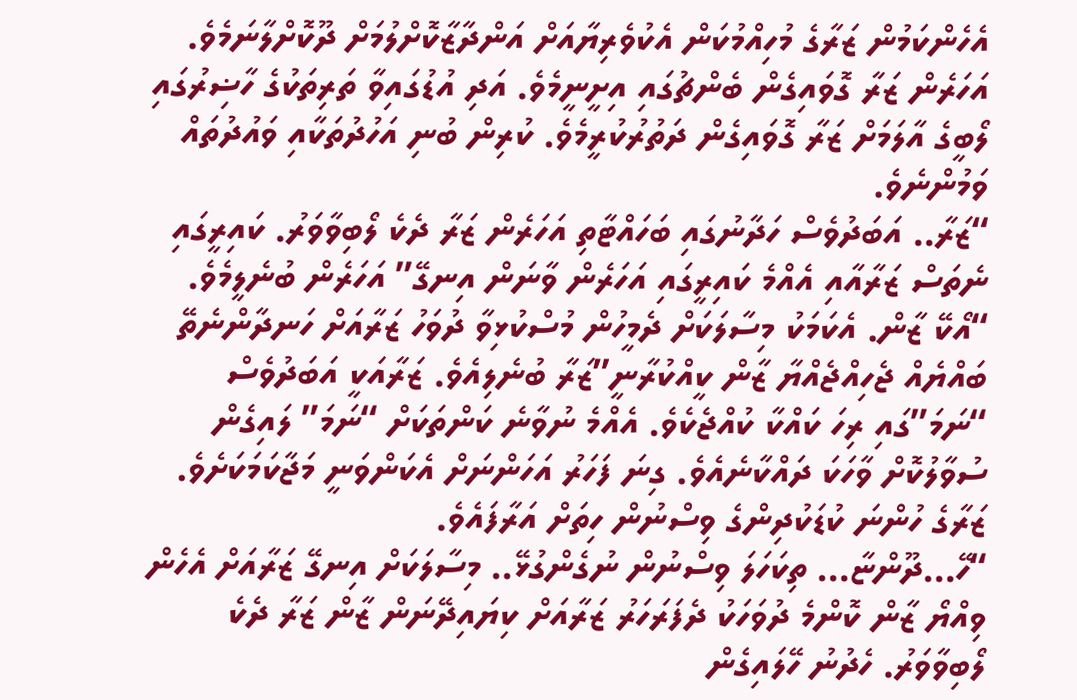އެހެންކަމުން ޒަރާގެ މުހިއްމުކަން އެކުވެރިޔާއަށް އަންދާޒާކޮށްލުމަށް ދޫކޮށްލާނަމެވެ.
އަހަރެން ޒަރާ ގޮވައިގެން ބެންޗުގައި އިށީނީމެވެ. އަދި އުޑުގައިވާ ތަރިތަކުގެ ހާޟިރުގައި ލޯބީގެ އާލަމަށް ޒަރާ ގޮވައިގެން ދަތުރުކުރީމެވެ. ކުރިން ބުނި އަހުދުތަކާއި ވައުދުތައް ވަމުންނެވެ.
“ޒަރާ.. އަބަދުވެސް ހަދާނުގައި ބަހައްޓާތި އަހަރެން ޒަރާ ދެކެ ލޯބިވާވަރު. ކައިރީގައި ނެތަސް ޒަރާއާއި އެއްމެ ކައިރީގައި އަހަރެން ވާނަން އިނގޭ” އަހަރެން ބުނެލީމެވެ.
“އޯކޭ ޒާން. އެކަމަކު މިސާލަކަށް ދެމީހުން މުސްކުޅިވާ ދުވަހު ޒަރާއަށް ހަނދާންނެތޭ ބައްޔެއް ޖެހިއްޖެއްޔާ ޒާން ކީއްކުރާނީ”ޒަރާ ބުނެލިއެވެ. ޒަރާއަކީ އަބަދުވެސް “ނަމަ”ގައި ރިހަ ކައްކާ ކުއްޖެކެވެ. އެއްމެ ނުވާނެ ކަންތަކަށް “ނަމަ” ލައިގެން ސުވާލުކޮށް ވާހަކަ ދައްކާނެއެވެ. ގިނަ ފަހަރު އަހަންނަށް އެކަންވަނީ މަޖާކަމަކަށެވެ. ޒަރާގެ ހުންނަ ކުޑަކުދިންގެ ވިސްނުން ހިތަށް އަރާފައެވެ.
“ހޭ…ދޫންޏާ… ތިކަހަލަ ވިސްނުން ނުގެންގުޅޭ.. މިސާލަކަށް އިނގޭ ޒަރާއަށް އެހެން ވިއްޔޯ ޒާން ކޮންމެ ދުވަހަކު ދެފަރަހަރު ޒަރާއަށް ކިޔައިދޭނަން ޒާން ޒަރާ ދެކެ ލޯބިވާވަރު. ހެދުނު ހޭލައިގެން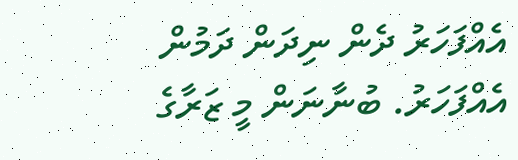އެއްފަހަރު ދެން ނިދަން ދަމުން އެއްފަހަރު. ބުނާނަން މީ ޒަރާގެ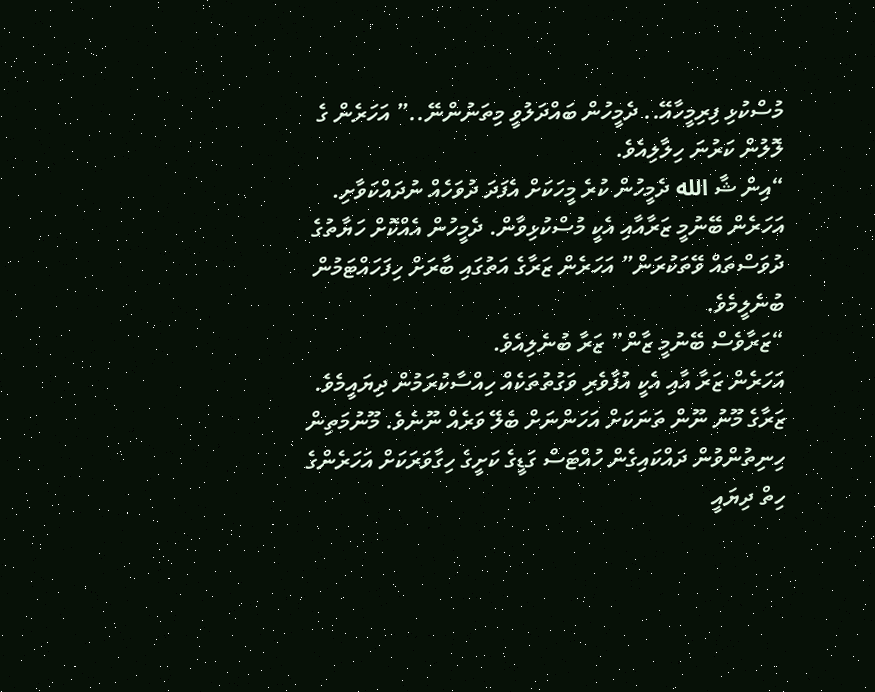މުސްކުޅި ފިރިމީހާއޭ.. ދެމީހުން ބައްދަލުވީ މިތަނުންނޭ..” އަހަރެން ގެ ލޮލުން ކަރުނަ ހިލާލިއެވެ.
“އިން ޝާ الله ދެމީހުން ކުރެ މީހަކަށް އެފަދަ ދުވަހެއް ނުދައްކަވާށި. އަހަރެން ބޭނުމީ ޒަރާއާއި އެކީ މުސްކުޅިވާން. ދެމީހުން އެއްކޮށް ހަޔާތުގެ ދުވަސްތައް ވޭތަކުރަން” އަހަރެން ޒަރާގެ އަތުގައި ބާރަށް ހިފަހައްޓަމުން ބުނެލީމެވެ.
“ޒަރާވެސް ބޭނުމީ ޒާން” ޒަރާ ބުނެލިއެވެ.
އަހަރެން ޒަރާ އާއި އެކީ އުފާވެރި ވަގުތުތަކެއް ހިއްސާކުރަމުން ދިޔައީމެވެ. ޒަރާގެ މޫނު ނޫން ތަނަކަށް އަހަންނަށް ބެލޭ ވަރެއް ނޫނެވެ. މޫނުމަތިން ހިނިތުންވުން ދައްކައިގެން ހުއްޓަސް ގަޑީގެ ކަށީގެ ހިގާވަރަކަށް އަހަރެންގެ ހިތް ދިޔައީ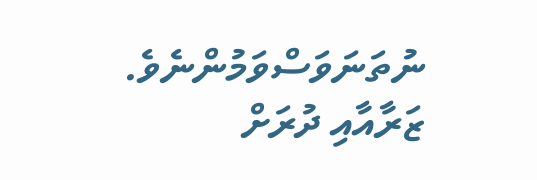ނުތަނަވަސްވަމުންނެވެ. ޒަރާއާއި ދުރަށް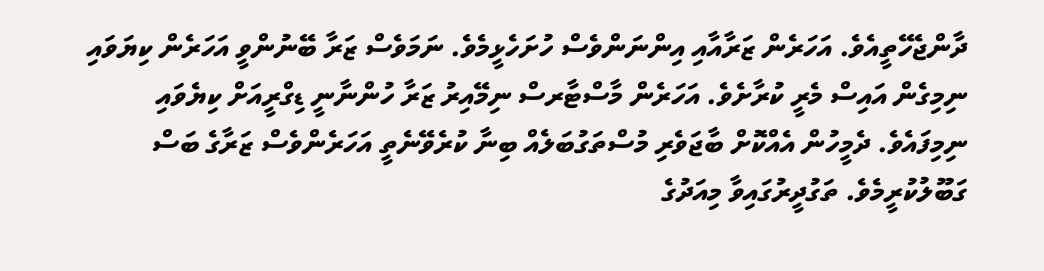ދާންޖެހޭތީއެވެ. އަހަރެން ޒަރާއާއި އިންނަންވެސް ހުށަހެޅީމެވެ. ނަމަވެސް ޒަރާ ބޭނުންވީ އަހަރެން ކިޔަވައި ނިމިގެން އައިސް މެރީ ކުރާށެވެ. އަހަރެން މާސްޓާރސް ނިމޭއިރު ޒަރާ ހުންނާނީ ޑިގްރީއަށް ކިޔެވައި ނިމިފައެވެ. ދެމީހުން އެއްކޮށް ބާޖަވެރި މުސްތަގުބަލެއް ބިނާ ކުރެވޭނެތީ އަހަރެންވެސް ޒަރާގެ ބަސް ގަބޫލުކުރީމެވެ. ތަގުދީރުގައިވާ މިއަދުގެ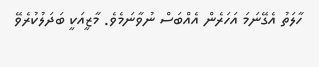ހާލަތު އެގޭނަމަ އަހަރެން އެއްބަސް ނުވާނަމެވެ. މާޒީއަކީ ބަދަލުކުރެވޭ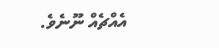އެއްޗެއް ނޫނެވެ.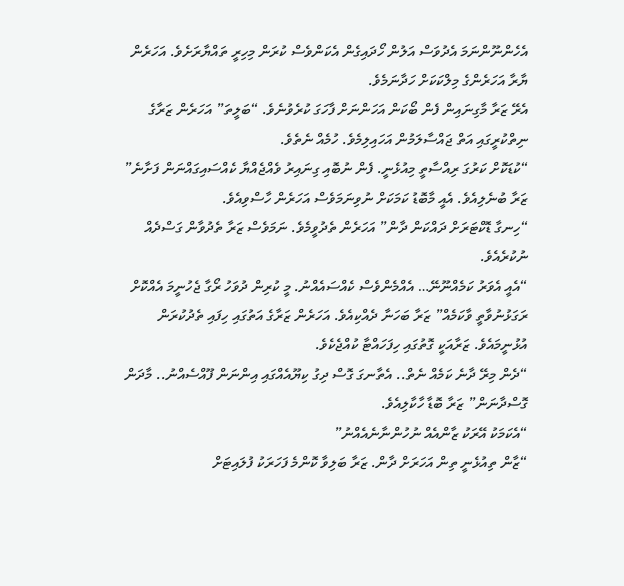އެހެންނޫންނަމަ އެދުވަސް އަލުން ހޯދައިގެން އެކަންވެސް ކުރަން މިހިރީ ތައްޔާރަށެވެ. އަހަރެން ޔާރާ އަހަރެންގެ މިލްކަކަށް ހަދާނަމެވެ.
އެރޭ ޒަރާ މާގިނައިން ފެން ބޯކަން އަހަންނަށް ފާހަގަ ކުރެވުނެވެ. “ބަލީތަ” އަހަރެން ޒަރާގެ ނިތްކުރީގައި އަތް ޖައްސާލަމުން އަހައިލިމެވެ. ހުމެއް ނެތެވެ.
“ކުޑަކޮށް ކަރުގަ ރިއްސާތީ މިއުޅެނީ. ފެން ނުބޮއި ގިނައިރު ވެއްޖެއްޔާ ކެއްސައިގައްނަން ފަށާނެ” ޒަރާ ބުނެލިއެވެ. އެއީ މާބޮޑު ކަމަކަށް ނުވިނަމަވެސް އަހަރެން ހާސްވިއެވެ.
“ހިނގާ ޑޮކްޓަރަށް ދައްކަން ދާން” އަހަރެން ތެދުވީމެވެ. ނަމަވެސް ޒަރާ ތެދުވާން ގަސްދެއް ނުކުރެއެވެ.
“އެއީ އެވަރު ކަމެއްނޫނޭ… އެއްމެންވެސް ކެއްސައެއްނު. މީ ކުރިން ދުވަހު ރޯގާ ޖެހުނީމަ އެއްކޮށް ރަގަޅުނުވާތީ ވާކަމެއް” ޒަރާ ބަހަނާ ދެއްކިއެވެ. އަހަރެން ޒަރާގެ އަތުގައި ހިފައި ތެދުކުރަން އުޅުނީމައެވެ. ޒަރާއަކީ ގޮތުގައި ހިފަހައްޓާ ކުއްޖެކެވެ.
“ދެން މިރޭ ދާނެ ކަމެއް ނެތް.. އެތާނގަ ގޮސް ދިގު ކިޔޫއެއްގައި އިންނަން ފޫއްސެއްނު.. މާދަން ގޮސްދާނަން” ޒަރާ ބޮޑާ ހާކާލިއެވެ.
“އެކަމަކު އޭރަކު ޒާންއެއް ނުހުންނާނެއެއްނު”
“ޒާން ތިއުޅެނީ ތިން އަހަރަށް ދާން. ޒަރާ ބަލިވާ ކޮންމެ ފަހަރަކު ފުލައިޓަށް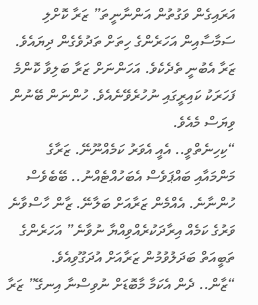އަރައިގެން ވަގުތުން އަންނާނީތަ” ޒަރާ ކޮށްލި ސަމާސާއިން އަހަރެންގެ ހިތަށް ތަދުވެގެން ދިޔައެވެ. ޒަރާ އެބުނީ ތެދެކެވެ. އަހަންނަށް ޒަރާ ބަލިވާ ކޮންމެ ފަހަރަކު ކައިރީގައި ނުހުރެވޭނެއެވެ. ހުންނަން ބޭނުން ވިޔަސް މެއެވެ.
“ކިހިނެތްވީ.. އެއީ އެވަރު ކަމެއްނޫނޭ. ޒަރާގެ މަންމައާއި ބައްޕަވެސް އެބަހުއްޓެއްނު.. ބޭބެވެސް ހުންނާނެ. އެއްމެން ޒަރާއަށް ބަލާނޭ. ޒާން ހާސްވާނެ ވަރުގެ ކަމެއް އިރާދަކުރެއްވިއްޔާ ނުވާނެ” އަހަރެންގެ ތަބީއަތް ބަދަލުވުމުން ޒަރާއަށް އުދަގޫވިއެވެ.
“ޒާން.. ދެން އެކަމާ މާބޮޑަށް ނުވިސްނާ އިނގޭ” ޒަރާ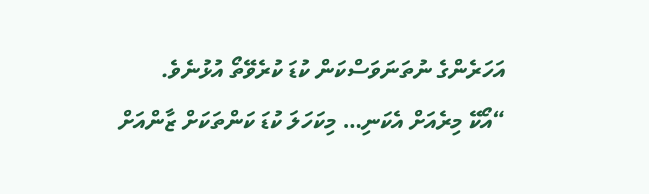އަހަރެންގެ ނުތަނަވަސްކަން ކުޑަ ކުރެވޭތޯ އުޅުނެވެ.
“އޯކޭ މިރެއަށް އެކަނި… މިކަހަލަ ކުޑަ ކަންތަކަށް ޒާންއަށް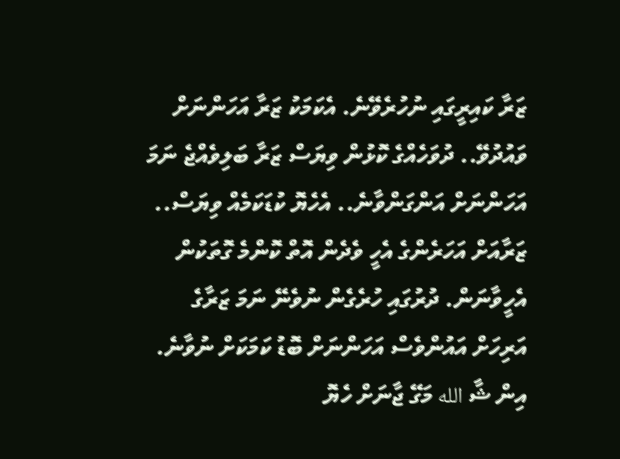ޒަރާ ކައިރީގައި ނުހުރެވޭނެ. އެކަމަކު ޒަރާ އަހަންނަށް ވައުދުވޭ.. ދުވަހެއްގެ ކޮޅުން ވިޔަސް ޒަރާ ބަލިވެއްޖެ ނަމަ އަހަންނަށް އަންގަންވާނެ.. އެހެޔޮ ކުޑަކަމެއް ވިޔަސް.. ޒަރާއަށް އަހަރެންގެ އެހީ ވެދެން އޮތް ކޮންމެ ގޮތަކުން އެހީވާނަން. ދުރުގައި ހުރެގެން ނުވެނޭ ނަމަ ޒަރާގެ އަރިހަށް އައުންވެސް އަހަންނަށް ބޮޑު ކަމަކަށް ނުވާނެ. އިން ޝާ الله މަގޭ ޖާނަށް ހެޔޮ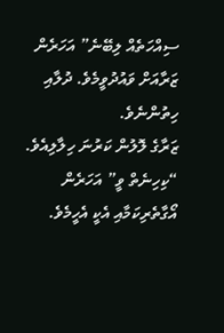ސިއްހަތެއް ލިބޭނެ” އަހަރެން ޒަރާއަށް ވައުދުވީމެވެ. ދުލާއި ހިތުންނެވެ.
ޒަރާގެ ލޮލުން ކަރުނަ ހިލާލިއެވެ. “ކިހިނެތް ވީ” އަހަރެން އޯގާތެރިކަމާއި އެކީ އެހީމެވެ.